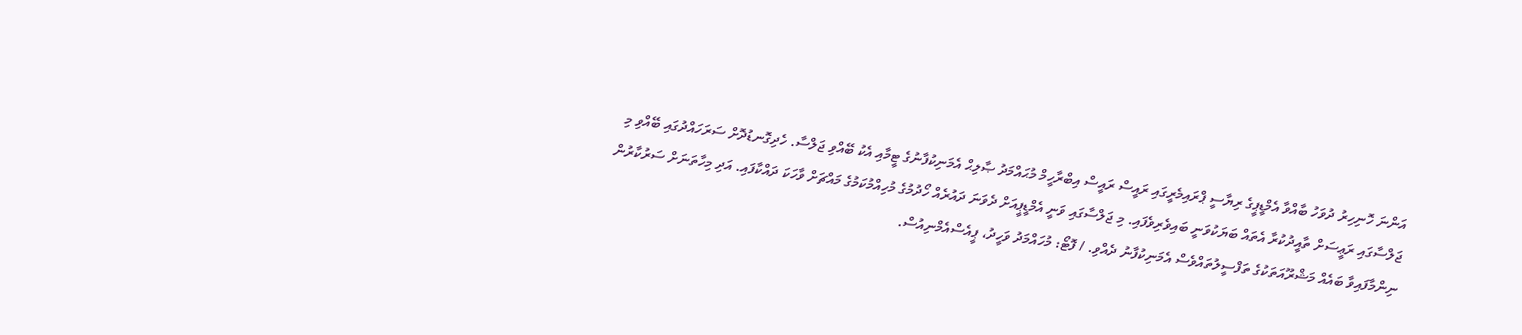އަންނަ ހޮނިހިރު ދުވަހު ބާއްވާ އެމްޑީޕީގެ ރިޔާސީ ޕްރައިމެރީގައި ރައީސް ރައީސް އިބްރާހީމް މުޙައްމަދު ޞާލިޙް އެމަނިކުފާނުގެ ޓީމާއި އެކު ބޭއްވި ޖަލްސާ. ހެދިގޮނޑުދޮށް ސަރަހައްދުގައި ބޭއްވި މި ޖަލްސާގައި ރަޢީސަށް ތާއީދުކުރާ އެތައް ބަޔަކުވަނީ ބައިވެރިވެފައި. މި ޖަލްސާގައި ވަނީ އެމްޑީޕީއަށް ދެވަނަ ދައުރެއް ހޯދުމުގެ މުހިއްމުކަމުގެ މައްޗަށް ވާހަކަ ދައްކާފައި. އަދި މިހާތަނަށް ސަރުކާރުން ނިންމާފައިވާ ބައެއް މަޝްރޫއަތަކުގެ ތަފްސީލުތައްވެސް އެމަނިކުފާނު ދެއްވި. / ފޮޓޯ: މުހައްމަދު ވަހީދު، ޕީއެސްއެމްނިއުސް.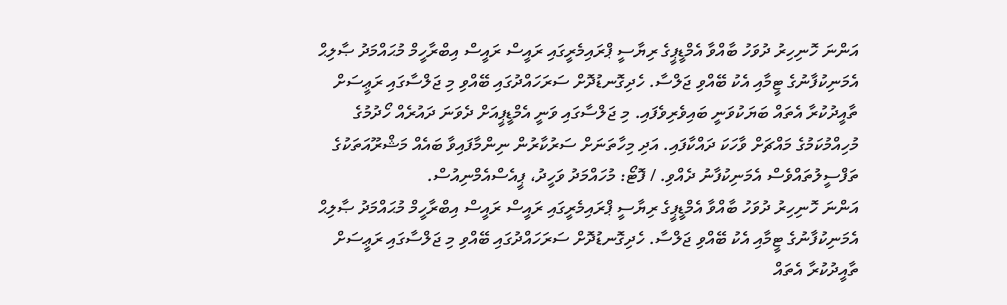އަންނަ ހޮނިހިރު ދުވަހު ބާއްވާ އެމްޑީޕީގެ ރިޔާސީ ޕްރައިމެރީގައި ރައީސް ރައީސް އިބްރާހީމް މުޙައްމަދު ޞާލިޙް އެމަނިކުފާނުގެ ޓީމާއި އެކު ބޭއްވި ޖަލްސާ. ހެދިގޮނޑުދޮށް ސަރަހައްދުގައި ބޭއްވި މި ޖަލްސާގައި ރަޢީސަށް ތާއީދުކުރާ އެތައް ބަޔަކުވަނީ ބައިވެރިވެފައި. މި ޖަލްސާގައި ވަނީ އެމްޑީޕީއަށް ދެވަނަ ދައުރެއް ހޯދުމުގެ މުހިއްމުކަމުގެ މައްޗަށް ވާހަކަ ދައްކާފައި. އަދި މިހާތަނަށް ސަރުކާރުން ނިންމާފައިވާ ބައެއް މަޝްރޫއަތަކުގެ ތަފްސީލުތައްވެސް އެމަނިކުފާނު ދެއްވި. / ފޮޓޯ: މުހައްމަދު ވަހީދު، ޕީއެސްއެމްނިއުސް.
އަންނަ ހޮނިހިރު ދުވަހު ބާއްވާ އެމްޑީޕީގެ ރިޔާސީ ޕްރައިމެރީގައި ރައީސް ރައީސް އިބްރާހީމް މުޙައްމަދު ޞާލިޙް އެމަނިކުފާނުގެ ޓީމާއި އެކު ބޭއްވި ޖަލްސާ. ހެދިގޮނޑުދޮށް ސަރަހައްދުގައި ބޭއްވި މި ޖަލްސާގައި ރަޢީސަށް ތާއީދުކުރާ އެތައް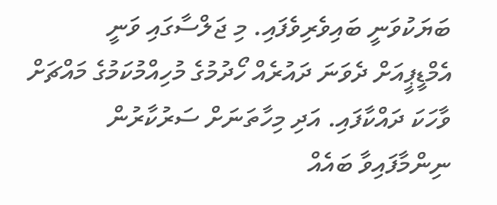ބަޔަކުވަނީ ބައިވެރިވެފައި. މި ޖަލްސާގައި ވަނީ އެމްޑީޕީއަށް ދެވަނަ ދައުރެއް ހޯދުމުގެ މުހިއްމުކަމުގެ މައްޗަށް ވާހަކަ ދައްކާފައި. އަދި މިހާތަނަށް ސަރުކާރުން ނިންމާފައިވާ ބައެއް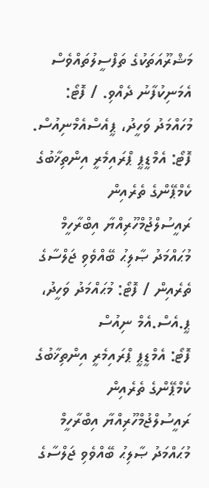މަޝްރޫއަތަކުގެ ތަފްސީލުތައްވެސް އެމަނިކުފާނު ދެއްވި. / ފޮޓޯ: މުހައްމަދު ވަހީދު، ޕީއެސްއެމްނިއުސް.
ފޮޓޯ: އެމްޑީޕީ ޕްރައިމެރީ އިންތިޚާބުގެ ކެމްޕޭންގެ ތެރެއިން ރައީސުލްޖުމްހޫރިއްޔާ އިބްރާހީމް މުޙައްމަދު ޞާލިޙު ބޭއްވެވި ޖަލްސާގެ ތެރެއިން / ފޮޓޯ: މުޙައްމަދު ވަހީދު، ޕީ.އެސް.އެމް ނިއުސް
ފޮޓޯ: އެމްޑީޕީ ޕްރައިމެރީ އިންތިޚާބުގެ ކެމްޕޭންގެ ތެރެއިން ރައީސުލްޖުމްހޫރިއްޔާ އިބްރާހީމް މުޙައްމަދު ޞާލިޙު ބޭއްވެވި ޖަލްސާގެ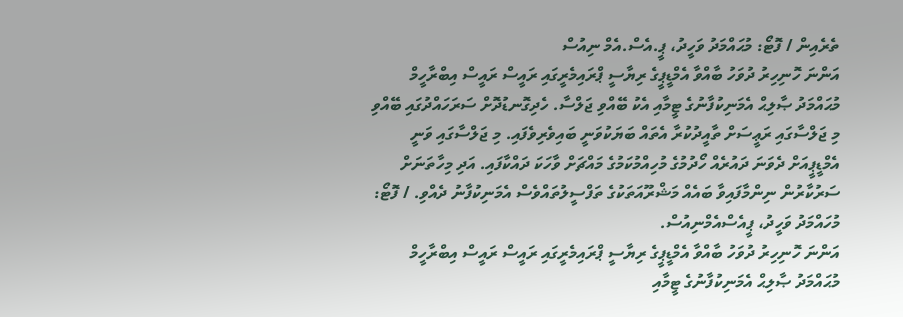ތެރެއިން / ފޮޓޯ: މުޙައްމަދު ވަހީދު، ޕީ.އެސް.އެމް ނިއުސް
އަންނަ ހޮނިހިރު ދުވަހު ބާއްވާ އެމްޑީޕީގެ ރިޔާސީ ޕްރައިމެރީގައި ރައީސް ރައީސް އިބްރާހީމް މުޙައްމަދު ޞާލިޙް އެމަނިކުފާނުގެ ޓީމާއި އެކު ބޭއްވި ޖަލްސާ. ހެދިގޮނޑުދޮށް ސަރަހައްދުގައި ބޭއްވި މި ޖަލްސާގައި ރަޢީސަށް ތާއީދުކުރާ އެތައް ބަޔަކުވަނީ ބައިވެރިވެފައި. މި ޖަލްސާގައި ވަނީ އެމްޑީޕީއަށް ދެވަނަ ދައުރެއް ހޯދުމުގެ މުހިއްމުކަމުގެ މައްޗަށް ވާހަކަ ދައްކާފައި. އަދި މިހާތަނަށް ސަރުކާރުން ނިންމާފައިވާ ބައެއް މަޝްރޫއަތަކުގެ ތަފްސީލުތައްވެސް އެމަނިކުފާނު ދެއްވި. / ފޮޓޯ: މުހައްމަދު ވަހީދު، ޕީއެސްއެމްނިއުސް.
އަންނަ ހޮނިހިރު ދުވަހު ބާއްވާ އެމްޑީޕީގެ ރިޔާސީ ޕްރައިމެރީގައި ރައީސް ރައީސް އިބްރާހީމް މުޙައްމަދު ޞާލިޙް އެމަނިކުފާނުގެ ޓީމާއި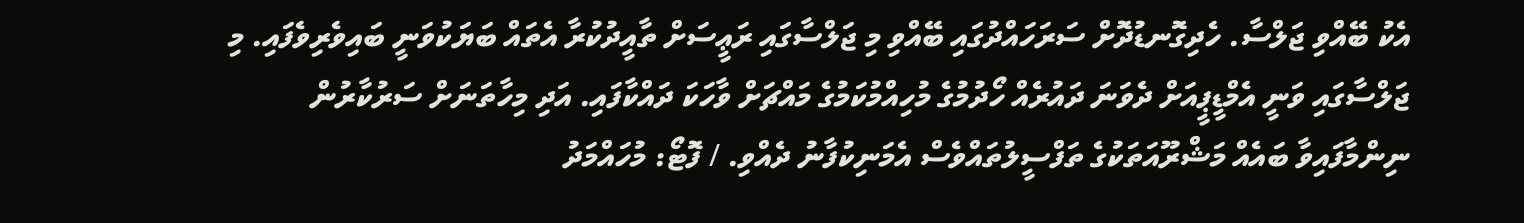އެކު ބޭއްވި ޖަލްސާ. ހެދިގޮނޑުދޮށް ސަރަހައްދުގައި ބޭއްވި މި ޖަލްސާގައި ރަޢީސަށް ތާއީދުކުރާ އެތައް ބަޔަކުވަނީ ބައިވެރިވެފައި. މި ޖަލްސާގައި ވަނީ އެމްޑީޕީއަށް ދެވަނަ ދައުރެއް ހޯދުމުގެ މުހިއްމުކަމުގެ މައްޗަށް ވާހަކަ ދައްކާފައި. އަދި މިހާތަނަށް ސަރުކާރުން ނިންމާފައިވާ ބައެއް މަޝްރޫއަތަކުގެ ތަފްސީލުތައްވެސް އެމަނިކުފާނު ދެއްވި. / ފޮޓޯ: މުހައްމަދު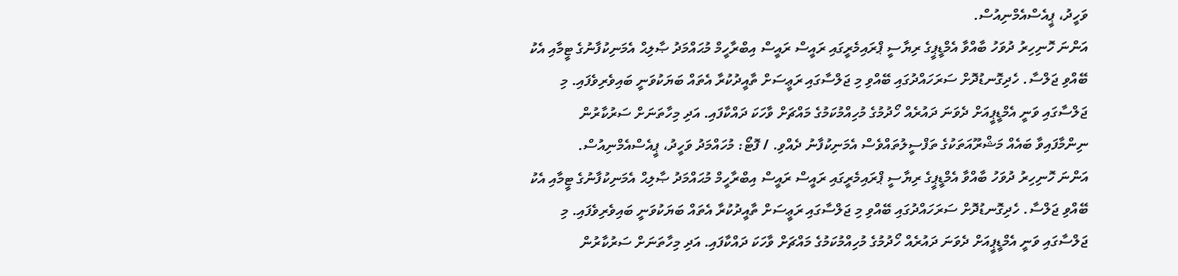ވަހީދު، ޕީއެސްއެމްނިއުސް.
އަންނަ ހޮނިހިރު ދުވަހު ބާއްވާ އެމްޑީޕީގެ ރިޔާސީ ޕްރައިމެރީގައި ރައީސް ރައީސް އިބްރާހީމް މުޙައްމަދު ޞާލިޙް އެމަނިކުފާނުގެ ޓީމާއި އެކު ބޭއްވި ޖަލްސާ. ހެދިގޮނޑުދޮށް ސަރަހައްދުގައި ބޭއްވި މި ޖަލްސާގައި ރަޢީސަށް ތާއީދުކުރާ އެތައް ބަޔަކުވަނީ ބައިވެރިވެފައި. މި ޖަލްސާގައި ވަނީ އެމްޑީޕީއަށް ދެވަނަ ދައުރެއް ހޯދުމުގެ މުހިއްމުކަމުގެ މައްޗަށް ވާހަކަ ދައްކާފައި. އަދި މިހާތަނަށް ސަރުކާރުން ނިންމާފައިވާ ބައެއް މަޝްރޫއަތަކުގެ ތަފްސީލުތައްވެސް އެމަނިކުފާނު ދެއްވި. / ފޮޓޯ: މުހައްމަދު ވަހީދު، ޕީއެސްއެމްނިއުސް.
އަންނަ ހޮނިހިރު ދުވަހު ބާއްވާ އެމްޑީޕީގެ ރިޔާސީ ޕްރައިމެރީގައި ރައީސް ރައީސް އިބްރާހީމް މުޙައްމަދު ޞާލިޙް އެމަނިކުފާނުގެ ޓީމާއި އެކު ބޭއްވި ޖަލްސާ. ހެދިގޮނޑުދޮށް ސަރަހައްދުގައި ބޭއްވި މި ޖަލްސާގައި ރަޢީސަށް ތާއީދުކުރާ އެތައް ބަޔަކުވަނީ ބައިވެރިވެފައި. މި ޖަލްސާގައި ވަނީ އެމްޑީޕީއަށް ދެވަނަ ދައުރެއް ހޯދުމުގެ މުހިއްމުކަމުގެ މައްޗަށް ވާހަކަ ދައްކާފައި. އަދި މިހާތަނަށް ސަރުކާރުން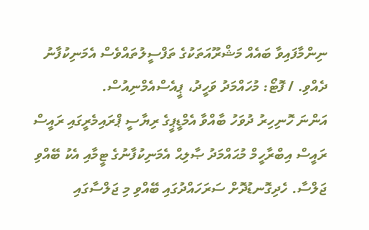ނިންމާފައިވާ ބައެއް މަޝްރޫއަތަކުގެ ތަފްސީލުތައްވެސް އެމަނިކުފާނު ދެއްވި. / ފޮޓޯ: މުހައްމަދު ވަހީދު، ޕީއެސްއެމްނިއުސް.
އަންނަ ހޮނިހިރު ދުވަހު ބާއްވާ އެމްޑީޕީގެ ރިޔާސީ ޕްރައިމެރީގައި ރައީސް ރައީސް އިބްރާހީމް މުޙައްމަދު ޞާލިޙް އެމަނިކުފާނުގެ ޓީމާއި އެކު ބޭއްވި ޖަލްސާ. ހެދިގޮނޑުދޮށް ސަރަހައްދުގައި ބޭއްވި މި ޖަލްސާގައި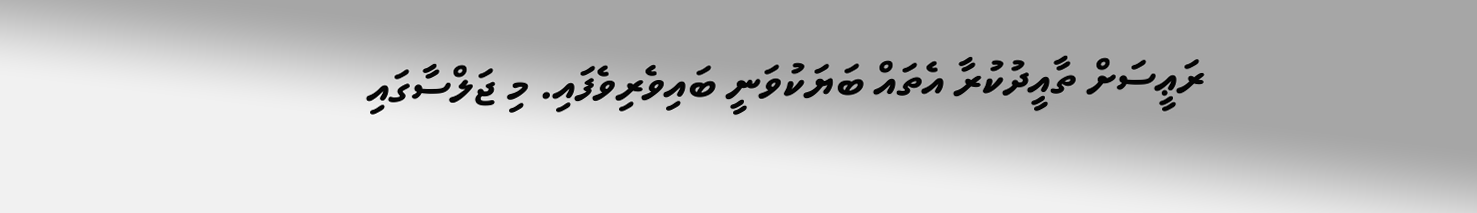ރަޢީސަށް ތާއީދުކުރާ އެތައް ބަޔަކުވަނީ ބައިވެރިވެފައި. މި ޖަލްސާގައި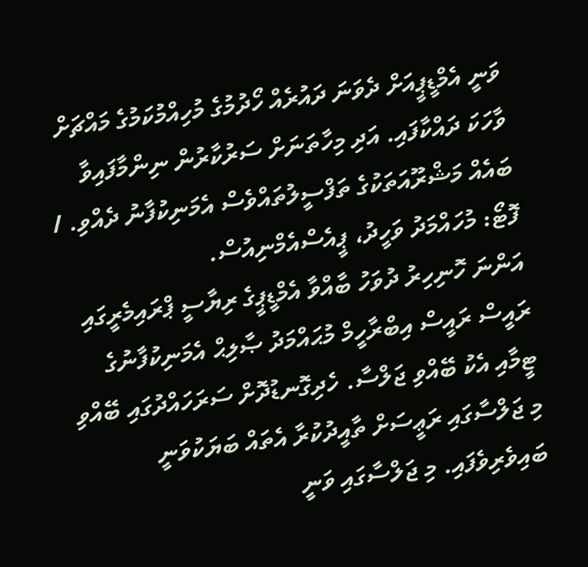ވަނީ އެމްޑީޕީއަށް ދެވަނަ ދައުރެއް ހޯދުމުގެ މުހިއްމުކަމުގެ މައްޗަށް ވާހަކަ ދައްކާފައި. އަދި މިހާތަނަށް ސަރުކާރުން ނިންމާފައިވާ ބައެއް މަޝްރޫއަތަކުގެ ތަފްސީލުތައްވެސް އެމަނިކުފާނު ދެއްވި. / ފޮޓޯ: މުހައްމަދު ވަހީދު، ޕީއެސްއެމްނިއުސް.
އަންނަ ހޮނިހިރު ދުވަހު ބާއްވާ އެމްޑީޕީގެ ރިޔާސީ ޕްރައިމެރީގައި ރައީސް ރައީސް އިބްރާހީމް މުޙައްމަދު ޞާލިޙް އެމަނިކުފާނުގެ ޓީމާއި އެކު ބޭއްވި ޖަލްސާ. ހެދިގޮނޑުދޮށް ސަރަހައްދުގައި ބޭއްވި މި ޖަލްސާގައި ރަޢީސަށް ތާއީދުކުރާ އެތައް ބަޔަކުވަނީ ބައިވެރިވެފައި. މި ޖަލްސާގައި ވަނީ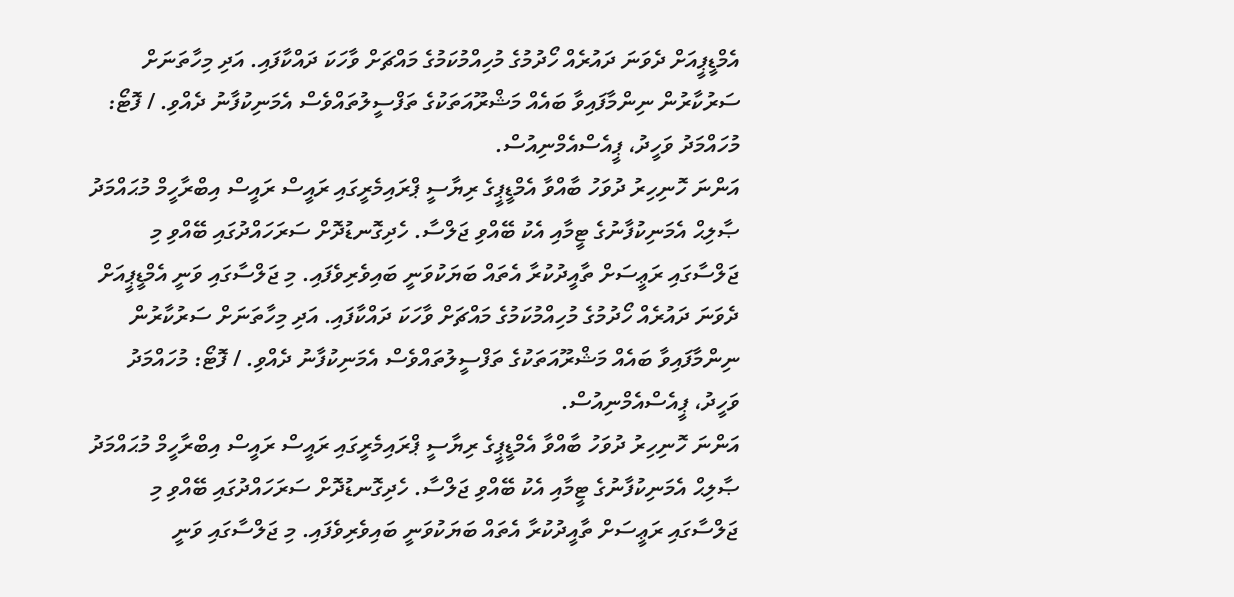އެމްޑީޕީއަށް ދެވަނަ ދައުރެއް ހޯދުމުގެ މުހިއްމުކަމުގެ މައްޗަށް ވާހަކަ ދައްކާފައި. އަދި މިހާތަނަށް ސަރުކާރުން ނިންމާފައިވާ ބައެއް މަޝްރޫއަތަކުގެ ތަފްސީލުތައްވެސް އެމަނިކުފާނު ދެއްވި. / ފޮޓޯ: މުހައްމަދު ވަހީދު، ޕީއެސްއެމްނިއުސް.
އަންނަ ހޮނިހިރު ދުވަހު ބާއްވާ އެމްޑީޕީގެ ރިޔާސީ ޕްރައިމެރީގައި ރައީސް ރައީސް އިބްރާހީމް މުޙައްމަދު ޞާލިޙް އެމަނިކުފާނުގެ ޓީމާއި އެކު ބޭއްވި ޖަލްސާ. ހެދިގޮނޑުދޮށް ސަރަހައްދުގައި ބޭއްވި މި ޖަލްސާގައި ރަޢީސަށް ތާއީދުކުރާ އެތައް ބަޔަކުވަނީ ބައިވެރިވެފައި. މި ޖަލްސާގައި ވަނީ އެމްޑީޕީއަށް ދެވަނަ ދައުރެއް ހޯދުމުގެ މުހިއްމުކަމުގެ މައްޗަށް ވާހަކަ ދައްކާފައި. އަދި މިހާތަނަށް ސަރުކާރުން ނިންމާފައިވާ ބައެއް މަޝްރޫއަތަކުގެ ތަފްސީލުތައްވެސް އެމަނިކުފާނު ދެއްވި. / ފޮޓޯ: މުހައްމަދު ވަހީދު، ޕީއެސްއެމްނިއުސް.
އަންނަ ހޮނިހިރު ދުވަހު ބާއްވާ އެމްޑީޕީގެ ރިޔާސީ ޕްރައިމެރީގައި ރައީސް ރައީސް އިބްރާހީމް މުޙައްމަދު ޞާލިޙް އެމަނިކުފާނުގެ ޓީމާއި އެކު ބޭއްވި ޖަލްސާ. ހެދިގޮނޑުދޮށް ސަރަހައްދުގައި ބޭއްވި މި ޖަލްސާގައި ރަޢީސަށް ތާއީދުކުރާ އެތައް ބަޔަކުވަނީ ބައިވެރިވެފައި. މި ޖަލްސާގައި ވަނީ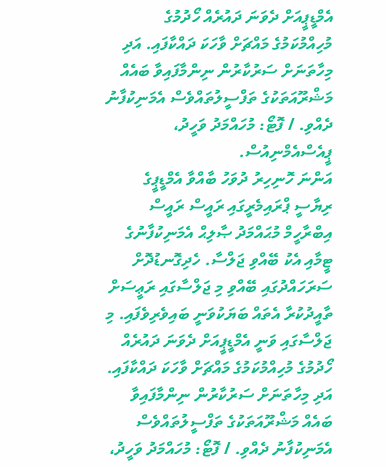އެމްޑީޕީއަށް ދެވަނަ ދައުރެއް ހޯދުމުގެ މުހިއްމުކަމުގެ މައްޗަށް ވާހަކަ ދައްކާފައި. އަދި މިހާތަނަށް ސަރުކާރުން ނިންމާފައިވާ ބައެއް މަޝްރޫއަތަކުގެ ތަފްސީލުތައްވެސް އެމަނިކުފާނު ދެއްވި. / ފޮޓޯ: މުހައްމަދު ވަހީދު، ޕީއެސްއެމްނިއުސް.
އަންނަ ހޮނިހިރު ދުވަހު ބާއްވާ އެމްޑީޕީގެ ރިޔާސީ ޕްރައިމެރީގައި ރައީސް ރައީސް އިބްރާހީމް މުޙައްމަދު ޞާލިޙް އެމަނިކުފާނުގެ ޓީމާއި އެކު ބޭއްވި ޖަލްސާ. ހެދިގޮނޑުދޮށް ސަރަހައްދުގައި ބޭއްވި މި ޖަލްސާގައި ރަޢީސަށް ތާއީދުކުރާ އެތައް ބަޔަކުވަނީ ބައިވެރިވެފައި. މި ޖަލްސާގައި ވަނީ އެމްޑީޕީއަށް ދެވަނަ ދައުރެއް ހޯދުމުގެ މުހިއްމުކަމުގެ މައްޗަށް ވާހަކަ ދައްކާފައި. އަދި މިހާތަނަށް ސަރުކާރުން ނިންމާފައިވާ ބައެއް މަޝްރޫއަތަކުގެ ތަފްސީލުތައްވެސް އެމަނިކުފާނު ދެއްވި. / ފޮޓޯ: މުހައްމަދު ވަހީދު،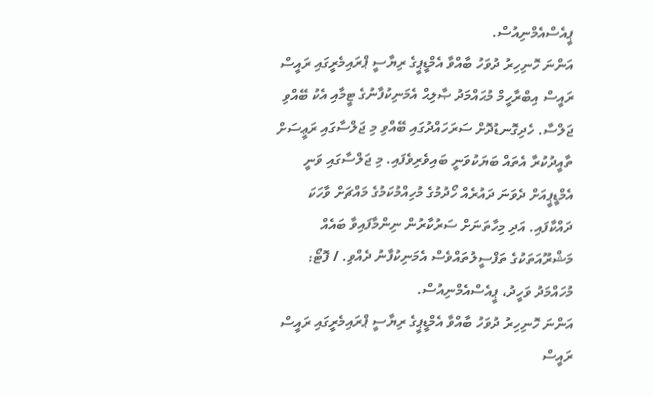ޕީއެސްއެމްނިއުސް.
އަންނަ ހޮނިހިރު ދުވަހު ބާއްވާ އެމްޑީޕީގެ ރިޔާސީ ޕްރައިމެރީގައި ރައީސް ރައީސް އިބްރާހީމް މުޙައްމަދު ޞާލިޙް އެމަނިކުފާނުގެ ޓީމާއި އެކު ބޭއްވި ޖަލްސާ. ހެދިގޮނޑުދޮށް ސަރަހައްދުގައި ބޭއްވި މި ޖަލްސާގައި ރަޢީސަށް ތާއީދުކުރާ އެތައް ބަޔަކުވަނީ ބައިވެރިވެފައި. މި ޖަލްސާގައި ވަނީ އެމްޑީޕީއަށް ދެވަނަ ދައުރެއް ހޯދުމުގެ މުހިއްމުކަމުގެ މައްޗަށް ވާހަކަ ދައްކާފައި. އަދި މިހާތަނަށް ސަރުކާރުން ނިންމާފައިވާ ބައެއް މަޝްރޫއަތަކުގެ ތަފްސީލުތައްވެސް އެމަނިކުފާނު ދެއްވި. / ފޮޓޯ: މުހައްމަދު ވަހީދު، ޕީއެސްއެމްނިއުސް.
އަންނަ ހޮނިހިރު ދުވަހު ބާއްވާ އެމްޑީޕީގެ ރިޔާސީ ޕްރައިމެރީގައި ރައީސް ރައީސް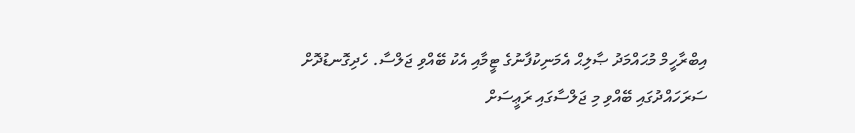އިބްރާހީމް މުޙައްމަދު ޞާލިޙް އެމަނިކުފާނުގެ ޓީމާއި އެކު ބޭއްވި ޖަލްސާ. ހެދިގޮނޑުދޮށް ސަރަހައްދުގައި ބޭއްވި މި ޖަލްސާގައި ރަޢީސަށް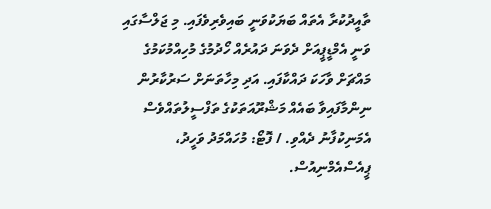ތާއީދުކުރާ އެތައް ބަޔަކުވަނީ ބައިވެރިވެފައި. މި ޖަލްސާގައި ވަނީ އެމްޑީޕީއަށް ދެވަނަ ދައުރެއް ހޯދުމުގެ މުހިއްމުކަމުގެ މައްޗަށް ވާހަކަ ދައްކާފައި. އަދި މިހާތަނަށް ސަރުކާރުން ނިންމާފައިވާ ބައެއް މަޝްރޫއަތަކުގެ ތަފްސީލުތައްވެސް އެމަނިކުފާނު ދެއްވި. / ފޮޓޯ: މުހައްމަދު ވަހީދު، ޕީއެސްއެމްނިއުސް.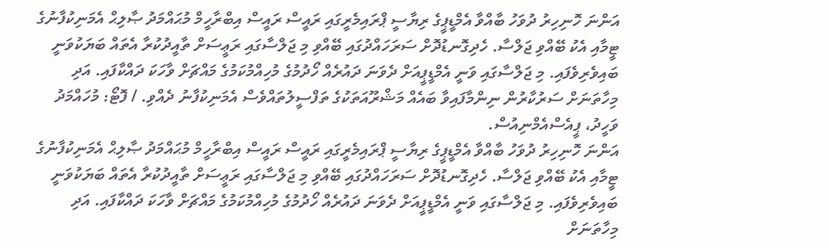އަންނަ ހޮނިހިރު ދުވަހު ބާއްވާ އެމްޑީޕީގެ ރިޔާސީ ޕްރައިމެރީގައި ރައީސް ރައީސް އިބްރާހީމް މުޙައްމަދު ޞާލިޙް އެމަނިކުފާނުގެ ޓީމާއި އެކު ބޭއްވި ޖަލްސާ. ހެދިގޮނޑުދޮށް ސަރަހައްދުގައި ބޭއްވި މި ޖަލްސާގައި ރަޢީސަށް ތާއީދުކުރާ އެތައް ބަޔަކުވަނީ ބައިވެރިވެފައި. މި ޖަލްސާގައި ވަނީ އެމްޑީޕީއަށް ދެވަނަ ދައުރެއް ހޯދުމުގެ މުހިއްމުކަމުގެ މައްޗަށް ވާހަކަ ދައްކާފައި. އަދި މިހާތަނަށް ސަރުކާރުން ނިންމާފައިވާ ބައެއް މަޝްރޫއަތަކުގެ ތަފްސީލުތައްވެސް އެމަނިކުފާނު ދެއްވި. / ފޮޓޯ: މުހައްމަދު ވަހީދު، ޕީއެސްއެމްނިއުސް.
އަންނަ ހޮނިހިރު ދުވަހު ބާއްވާ އެމްޑީޕީގެ ރިޔާސީ ޕްރައިމެރީގައި ރައީސް ރައީސް އިބްރާހީމް މުޙައްމަދު ޞާލިޙް އެމަނިކުފާނުގެ ޓީމާއި އެކު ބޭއްވި ޖަލްސާ. ހެދިގޮނޑުދޮށް ސަރަހައްދުގައި ބޭއްވި މި ޖަލްސާގައި ރަޢީސަށް ތާއީދުކުރާ އެތައް ބަޔަކުވަނީ ބައިވެރިވެފައި. މި ޖަލްސާގައި ވަނީ އެމްޑީޕީއަށް ދެވަނަ ދައުރެއް ހޯދުމުގެ މުހިއްމުކަމުގެ މައްޗަށް ވާހަކަ ދައްކާފައި. އަދި މިހާތަނަށް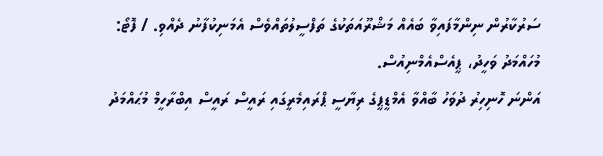ސަރުކާރުން ނިންމާފައިވާ ބައެއް މަޝްރޫއަތަކުގެ ތަފްސީލުތައްވެސް އެމަނިކުފާނު ދެއްވި. / ފޮޓޯ: މުހައްމަދު ވަހީދު، ޕީއެސްއެމްނިއުސް.
އަންނަ ހޮނިހިރު ދުވަހު ބާއްވާ އެމްޑީޕީގެ ރިޔާސީ ޕްރައިމެރީގައި ރައީސް ރައީސް އިބްރާހީމް މުޙައްމަދު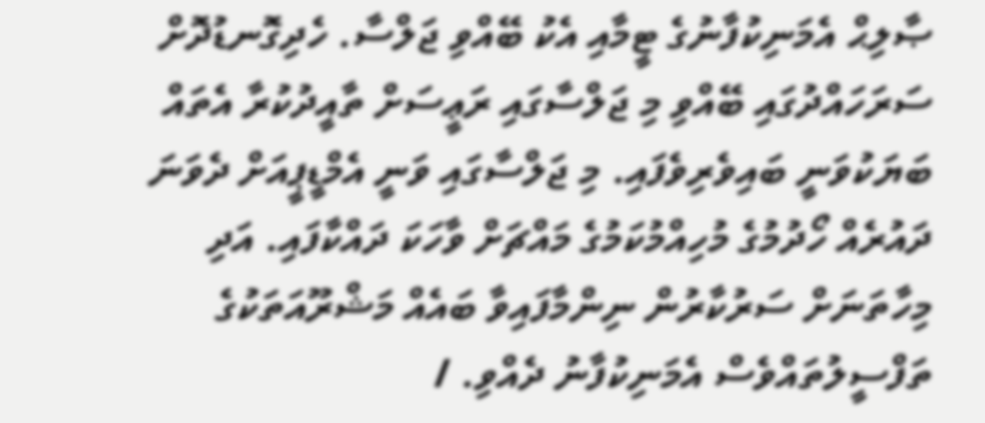ޞާލިޙް އެމަނިކުފާނުގެ ޓީމާއި އެކު ބޭއްވި ޖަލްސާ. ހެދިގޮނޑުދޮށް ސަރަހައްދުގައި ބޭއްވި މި ޖަލްސާގައި ރަޢީސަށް ތާއީދުކުރާ އެތައް ބަޔަކުވަނީ ބައިވެރިވެފައި. މި ޖަލްސާގައި ވަނީ އެމްޑީޕީއަށް ދެވަނަ ދައުރެއް ހޯދުމުގެ މުހިއްމުކަމުގެ މައްޗަށް ވާހަކަ ދައްކާފައި. އަދި މިހާތަނަށް ސަރުކާރުން ނިންމާފައިވާ ބައެއް މަޝްރޫއަތަކުގެ ތަފްސީލުތައްވެސް އެމަނިކުފާނު ދެއްވި. /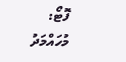ފޮޓޯ: މުހައްމަދު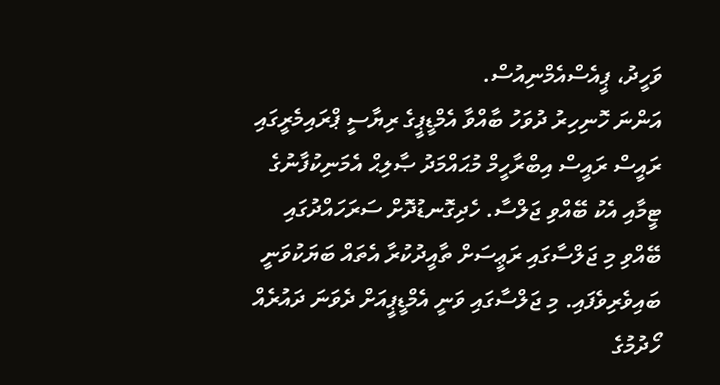ވަހީދު، ޕީއެސްއެމްނިއުސް.
އަންނަ ހޮނިހިރު ދުވަހު ބާއްވާ އެމްޑީޕީގެ ރިޔާސީ ޕްރައިމެރީގައި ރައީސް ރައީސް އިބްރާހީމް މުޙައްމަދު ޞާލިޙް އެމަނިކުފާނުގެ ޓީމާއި އެކު ބޭއްވި ޖަލްސާ. ހެދިގޮނޑުދޮށް ސަރަހައްދުގައި ބޭއްވި މި ޖަލްސާގައި ރަޢީސަށް ތާއީދުކުރާ އެތައް ބަޔަކުވަނީ ބައިވެރިވެފައި. މި ޖަލްސާގައި ވަނީ އެމްޑީޕީއަށް ދެވަނަ ދައުރެއް ހޯދުމުގެ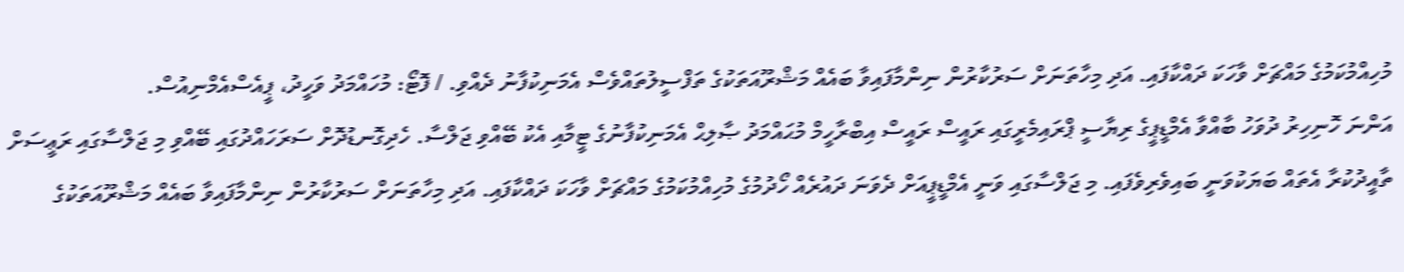މުހިއްމުކަމުގެ މައްޗަށް ވާހަކަ ދައްކާފައި. އަދި މިހާތަނަށް ސަރުކާރުން ނިންމާފައިވާ ބައެއް މަޝްރޫއަތަކުގެ ތަފްސީލުތައްވެސް އެމަނިކުފާނު ދެއްވި. / ފޮޓޯ: މުހައްމަދު ވަހީދު، ޕީއެސްއެމްނިއުސް.
އަންނަ ހޮނިހިރު ދުވަހު ބާއްވާ އެމްޑީޕީގެ ރިޔާސީ ޕްރައިމެރީގައި ރައީސް ރައީސް އިބްރާހީމް މުޙައްމަދު ޞާލިޙް އެމަނިކުފާނުގެ ޓީމާއި އެކު ބޭއްވި ޖަލްސާ. ހެދިގޮނޑުދޮށް ސަރަހައްދުގައި ބޭއްވި މި ޖަލްސާގައި ރަޢީސަށް ތާއީދުކުރާ އެތައް ބަޔަކުވަނީ ބައިވެރިވެފައި. މި ޖަލްސާގައި ވަނީ އެމްޑީޕީއަށް ދެވަނަ ދައުރެއް ހޯދުމުގެ މުހިއްމުކަމުގެ މައްޗަށް ވާހަކަ ދައްކާފައި. އަދި މިހާތަނަށް ސަރުކާރުން ނިންމާފައިވާ ބައެއް މަޝްރޫއަތަކުގެ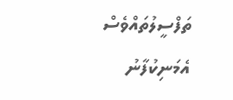ތަފްސީލުތައްވެސް އެމަނިކުފާނު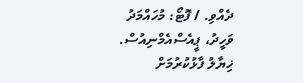ދެއްވި. / ފޮޓޯ: މުހައްމަދު ވަހީދު، ޕީއެސްއެމްނިއުސް.
ޚިޔާލު ފާޅުކުރުމަށް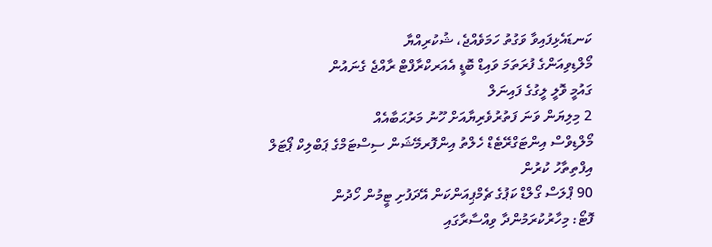ކަނޑައެޅިފައިވާ ވަގުތު ހަމަވެއްޖެ، ޝުކުރިއްޔާ
މޯލްޑިވިއަންގެ ފުރަތަމަ ވައިޑް ބޮޑީ އެއަރކްރާފްޓް ރާއްޖެ ގެނައުން
ގައުމީ ވޮލީ ލީގުގެ ފައިނަލް
2 މިލިޔަން ވަނަ ފަތުރުވެރިޔާއަށް ހޫނު މަރުޙަބާއެއް
މޯލްޑިވްސް އިންޓަގްރޭޓެޑް ހެލްތު އިންފޮރމޭޝަން ސިސްޓަމްގެ ޕަބްލިކް ޕޯޓަލް އިފްތިތާހު ކުރުން
90 ޕްލަސް ގޯލްޑް ކަޕުގެ ޗެމްޕިއަންކަން އޭދަފުށި ޓީމުން ހޯދުން
ފޮޓޯ: މިހާރުކުރަމުންދާ ވިއްސާރާގައި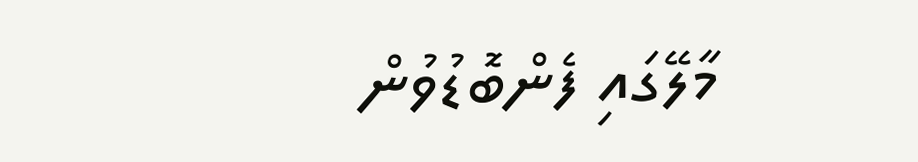މާލޭގައި ފެންބޮޑުވުން